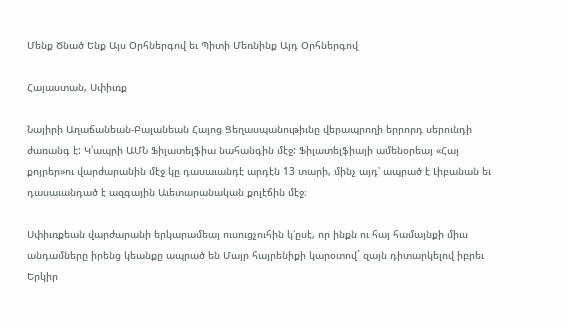Մենք Ծնած Ենք Այս Օրհներգով եւ Պիտի Մեռնինք Այդ Օրհներգով

Հայաստան, Սփիւռք

Նայիրի Աղաճանեան-Բալանեան Հայոց Ցեղասպանութիւնը վերապրողի երրորդ սերունդի ժառանգ է: Կ՝ապրի ԱՄՆ Ֆիլատելֆիա նահանգին մէջ: Ֆիլատելֆիայի ամենօրեայ «Հայ քոյրեր»ու վարժարանին մէջ կը դասաւանդէ արդէն 13 տարի, մինչ այդ՝ ապրած է Լիբանան եւ դասաւանդած է ազգային Աւետարանական քոլէճին մէջ։

Սփիւռքեան վարժարանի երկարամեայ ուսուցչուհին կ՝ըսէ, որ ինքն ու հայ համայնքի միւս անդամները իրենց կեանքը ապրած են Մայր հայրենիքի կարօտով` զայն դիտարկելով իբրեւ Երկիր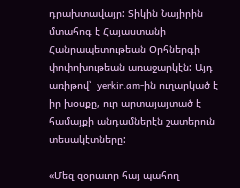դրախտավայր: Տիկին Նայիրին մտահոգ է Հայաստանի Հանրապետութեան Օրհներգի փոփոխութեան առաջարկէն: Այդ առիթով՝  yerkir.am-ին ուղարկած է իր խօսքը, ուր արտայայտած է համայքի անդամներէն շատերուն տեսակէտները:

«Մեզ զօրաւոր հայ պահող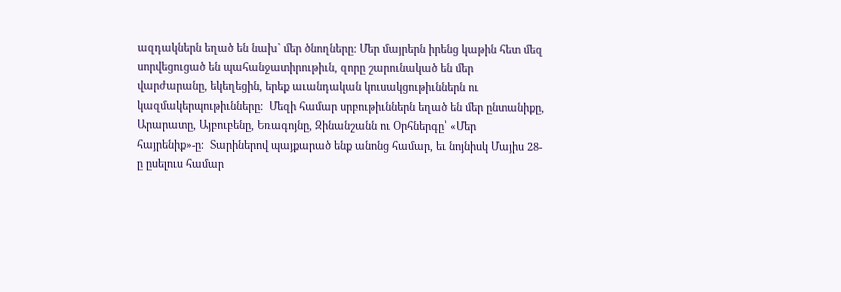ազդակներն եղած են նախ` մեր ծնողները: Մեր մայրերն իրենց կաթին հետ մեզ սորվեցուցած են պահանջատիրութիւն, զորը շարունակած են մեր վարժարանը, եկեղեցին, երեք աւանդական կուսակցութիւններն ու կազմակերպութիւնները։  Մեզի համար սրբութիւններն եղած են մեր ընտանիքը, Արարատը, Այբուբենը, Եռագոյնը, Զինանշանն ու Օրհներգը՝ «Մեր հայրենիք»-ը։  Տարիներով պայքարած ենք անոնց համար, եւ նոյնիսկ Մայիս 28-ը ըսելուս համար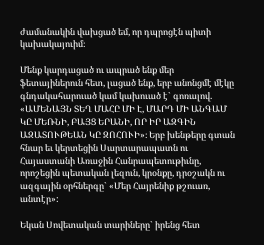ժամանակին վախցած եմ, որ դպրոցէն պիտի կախակայուիմ։

Մենք կարդացած ու ապրած ենք մեր ֆետայիներուն հետ, լացած ենք, երբ անոնցմէ մէկը գնդակահարուած կամ կախուած է` գոռալով. «ԱՄԵՆԱՅՆ ՏԵՂ ՄԱՀԸ ՄԻ Է, ՄԱՐԴ ՄԻ ԱՆԳԱՄ ԿԸ ՄԵՌՆԻ, ԲԱՅՑ ԵՐԱՆԻ, ՈՐ ԻՐ ԱԶԳԻՆ ԱԶԱՏՈՒԹԵԱՆ ԿԸ ԶՈՀՈՒԻ»։ Երբ խենթերը գտան հնար եւ կերտեցին Սարտարապատն ու Հայաստանի Առաջին Հանրապետութիւնը, որոշեցին պետական լեզուն, կրօնքը, դրօշակն ու ազգային օրհներգը` «Մեր Հայրենիք թշուառ, անտէր»:

Եկան Սովետական տարիները` իրենց հետ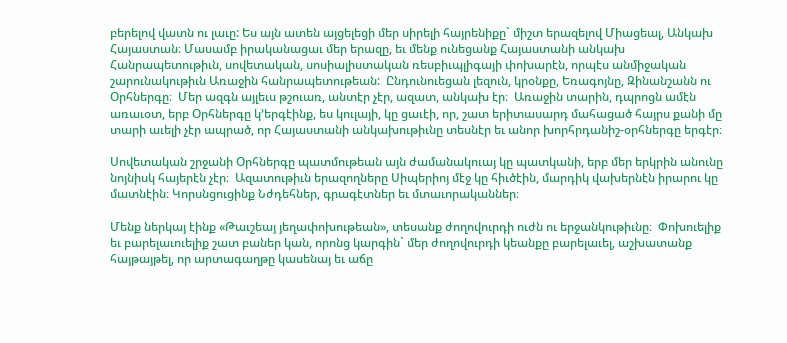բերելով վատն ու լաւը: Ես այն ատեն այցելեցի մեր սիրելի հայրենիքը` միշտ երազելով Միացեալ, Անկախ Հայաստան։ Մասամբ իրականացաւ մեր երազը, եւ մենք ունեցանք Հայաստանի անկախ Հանրապետութիւն, սովետական, սոսիալիստական ռեսբիւպլիգայի փոխարէն, որպէս անմիջական շարունակութիւն Առաջին հանրապետութեան:  Ընդունուեցան լեզուն, կրօնքը, Եռագոյնը, Զինանշանն ու Օրհներգը։  Մեր ազգն այլեւս թշուառ, անտէր չէր, ազատ, անկախ էր։  Առաջին տարին, դպրոցն ամէն առաւօտ, երբ Օրհներգը կ’երգէինք, ես կուլայի, կը ցաւէի, որ, շատ երիտասարդ մահացած հայրս քանի մը տարի աւելի չէր ապրած, որ Հայաստանի անկախութիւնը տեսնէր եւ անոր խորհրդանիշ-օրհներգը երգէր։

Սովետական շրջանի Օրհներգը պատմութեան այն ժամանակուայ կը պատկանի, երբ մեր երկրին անունը նոյնիսկ հայերէն չէր։  Ազատութիւն երազողները Սիպերիոյ մէջ կը հիւծէին, մարդիկ վախերնէն իրարու կը մատնէին։ Կորսնցուցինք Նժդեհներ, գրագէտներ եւ մտաւորականներ։

Մենք ներկայ էինք «Թաւշեայ յեղափոխութեան», տեսանք ժողովուրդի ուժն ու երջանկութիւնը։  Փոխուելիք եւ բարելաւուելիք շատ բաներ կան, որոնց կարգին` մեր ժողովուրդի կեանքը բարելաւել, աշխատանք հայթայթել, որ արտագաղթը կասենայ եւ աճը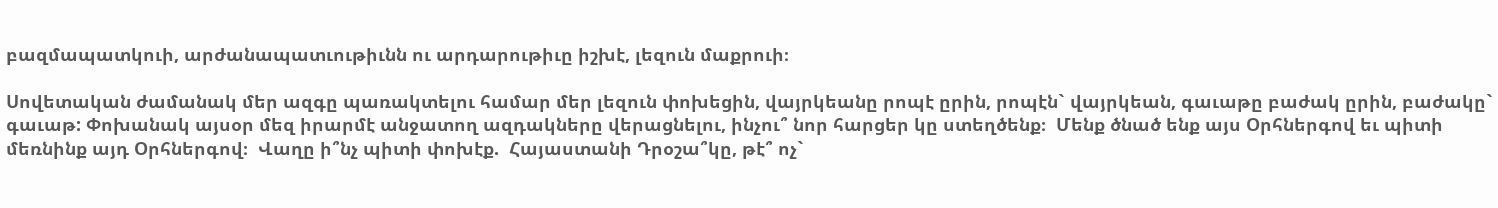բազմապատկուի, արժանապատւութիւնն ու արդարութիւը իշխէ, լեզուն մաքրուի։

Սովետական ժամանակ մեր ազգը պառակտելու համար մեր լեզուն փոխեցին, վայրկեանը րոպէ ըրին, րոպէն` վայրկեան, գաւաթը բաժակ ըրին, բաժակը` գաւաթ: Փոխանակ այսօր մեզ իրարմէ անջատող ազդակները վերացնելու, ինչու՞ նոր հարցեր կը ստեղծենք։  Մենք ծնած ենք այս Օրհներգով եւ պիտի մեռնինք այդ Օրհներգով։  Վաղը ի՞նչ պիտի փոխէք.  Հայաստանի Դրօշա՞կը, թէ՞ ոչ`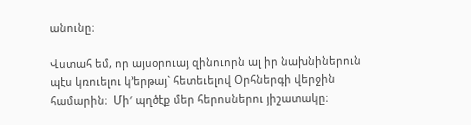անունը։

Վստահ եմ, որ այսօրուայ զինուորն ալ իր նախնիներուն պէս կռուելու կ’երթայ` հետեւելով Օրհներգի վերջին համարին։  Մի′ պղծէք մեր հերոսներու յիշատակը։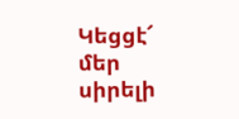Կեցցէ՜ մեր սիրելի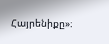Հայրենիքը»։